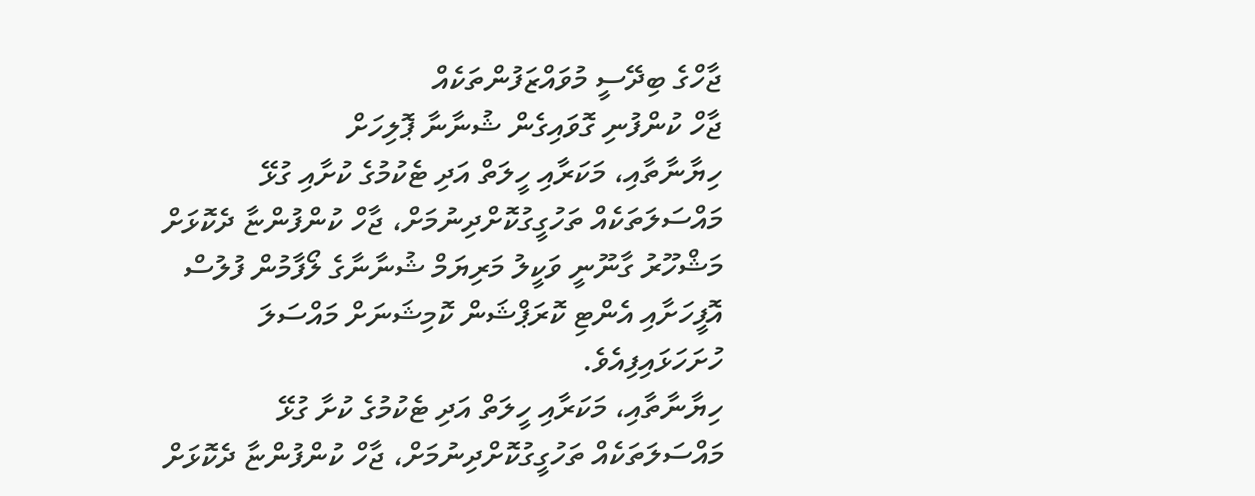ޖާހްގެ ބިދޭސީ މުވައްޒަފުންތަކެއް
ޖާހް ކުންފުނި ގޮވައިގެން ޝުނާނާ ޕޮލިހަށް
ހިޔާނާތާއި، މަކަރާއި ހީލަތް އަދި ޓެކުމުގެ ކުށާއި ގުޅޭ މައްސަލަތަކެއް ތަހުގީގުކޮށްދިނުމަށް، ޖާހް ކުންފުންޏާ ދެކޮޅަށް މަޝްހޫރު ގާނޫނީ ވަކީލު މަރިޔަމް ޝުނާނާގެ ލޯފާމުން ފުލުސް އޮފީހަށާއި އެންޓި ކޮރަޕްޝަން ކޮމިޝަނަށް މައްސަލަ ހުށަހަޅައިފިއެވެ.
ހިޔާނާތާއި، މަކަރާއި ހީލަތް އަދި ޓެކުމުގެ ކުށާ ގުޅޭ މައްސަލަތަކެއް ތަހުގީގުކޮށްދިނުމަށް، ޖާހް ކުންފުންޏާ ދެކޮޅަށް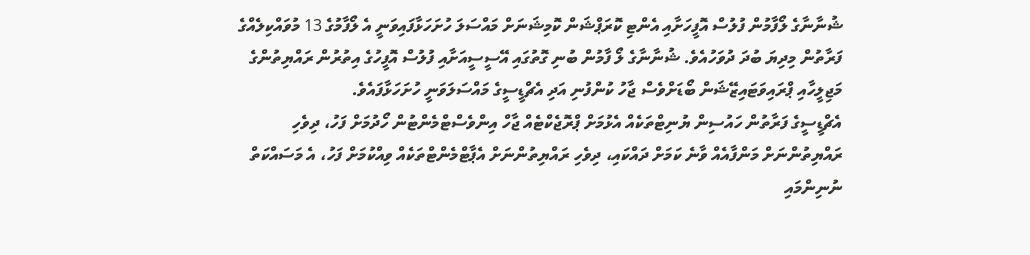ޝުނާނާގެ ލޯފާމުން ފުލުސް އޮފީހަށާއި އެންޓި ކޮރަޕްޝަން ކޮމިޝަނަށް މައްސަލަ ހުށަހަޅާފައިވަނީ އެ ލޯފާމުގެ 13 މުވައްކިލެއްގެ ފަރާތުން މިދިޔަ ބުދަ ދުވަހުއެވެ. ޝުނާނާގެ ލޯ ފާމުން ބުނި ގޮތުގައި އޭސީސީއަށާއި ފުލުސް އޮފީހުގެ އިތުރުން ރައްޔިތުންގެ މަޖިލީހާއި ޕްރައިވަޓައިޒޭޝަން ބޯޑަށްވެސް ޖާހު ކުންފުނި އަދި އެޗްޑީސީގެ މައްސަލަވަނީ ހުށަހަޅާފައެވެ.
އެޗްޑީސީގެ ފަރާތުން ހައުސިން ޔުނިޓްތަކެއް އެޅުމަށް ޕްރޮޖެކްޓެއް ޖާހް އިންވެސްޓްމެންޓުން ހޯދުމަށް ފަހު، ދިވެހި ރައްޔިތުންނަށް މަންފާއެއް ވާނެ ކަމަށް ދައްކައި، ދިވެހި ރައްޔިތުންނަށް އެޕާޓްމެންޓްތަކެއް ވިއްކުމަށް ފަހު، އެ މަސައްކަތް ނުނިންމައި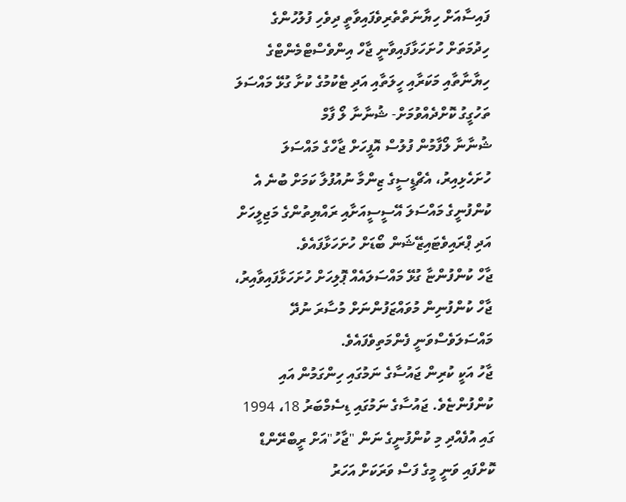ފައިސާއަށް ހިޔާނަތްތެރިވެފައިވާތީ ދިވެހި ފުލުހުންގެ ހިދުމަތަށް ހުށަހަޅާފައިވާނީ ޖާހް އިންވެސްޓްމެންޓްގެ ހިޔާނާތާއި މަކަރާއި ހީލަތާއި އަދި ޓެކުމުގެ ކުށާ ގުޅޭ މައްސަލަ ތަހުގީގު ކޮށްދެއްވުމަށް- ޝުނާނާ ލޯ ފާމް
ޝުނާނާ ލޯފާމުން ފުލުސް އޮފީހަށް ޖާހްގެ މައްސަލަ ހުށަހެޅިއިރު، އެޗްޑީސީގެ ޒިންމާ ނުއުފުލާ ކަމަށް ބުނެ އެ ކުންފުނީގެ މައްސަލަ އޭސީސީއަށާއި ރައްޔިތުންގެ މަޖިލީހަށް އަދި ޕްރައިވެޓައިޒޭޝަން ބޯޑަށް ހުށަހަޅާފައެވެ.
ޖާހް ކުންފުންޏާ ގުޅޭ މައްސަލައެއް ޕޮލިހަށް ހުށަހަޅާފައިވާއިރު، ޖާހް ކުންފުނިން މުވައްޒަފުންނަށް މުސާރަ ނުދޭ މައްސަލަވެސްވަނީ ފެންމަތިވެފައެވެ.
ޖާހު އަކީ ކުރިން ޖައުސާގެ ނަމުގައި ހިންގަމުން އައި ކުންފުންޏެވެ. ޖައުސާގެ ނަމުގައި ޑިސެމްބަރު 18، 1994 ގައި އުފެއްދި މި ކުންފުނީގެ ނަން "ޖާހު"އަށް ރީބްރޭންޑް ކޮށްފައި ވަނީ މީގެ ފަސް ވަރަކަށް އަހަރު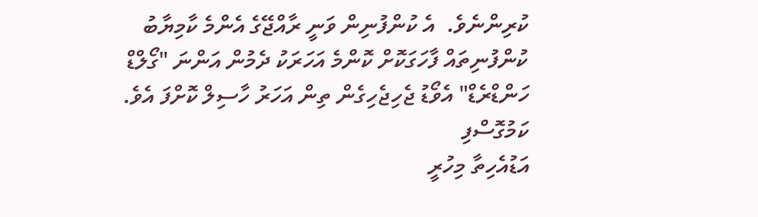ކުރިންނެވެ.  އެ ކުންފުނިން ވަނީ ރާއްޖޭގެ އެންމެ ކާމިޔާބު ކުންފުނިތައް ފާހަގަކޮށް ކޮންމެ އަހަރަކު ދެމުން އަންނަ "ގޯލްޑް ހަންޑްރެޑް" އެވޯޑު ޖެހިޖެހިގެން ތިން އަހަރު ހާސިލް ކޮށްފަ އެވެ.
ކަމުގޮސްފި
އަޑުއެހިތާ މިހުރީ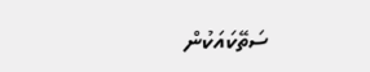ސަތޭކައަކުން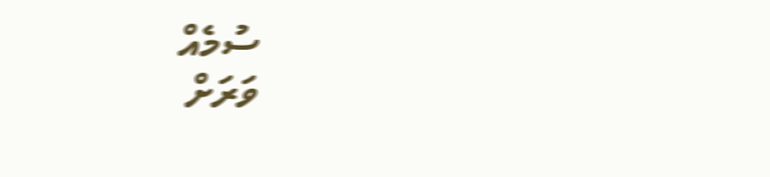ސުމެއް
ވަރަށް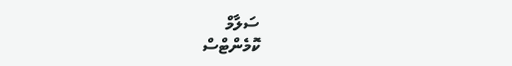ސަލާމް
ކޮމެންޓްސް